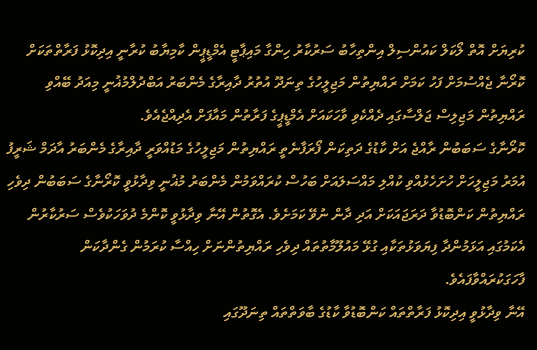ކުރިޔަށް އޮތް ލޯކަލް ކައުންސިލް އިންތިހާބު ސަރުކާރު ހިންގާ މައިޕާޓީ އެމްޑީޕީން ކާމިޔާބު ކުރާނީ އިދިކޮޅު ފަރާތްތަކަށް ކޮރޯނާ ޖެއްސުމަށް ފަހު ކަމަށް ރައްޔިތުން މަޖިލީހުގެ ތިނަދޫ އުތުރު ދާއިރާގެ މެންބަރު އަބްދުލްމުޣުނީ މިއަދު ބޭއްވި ރައްޔިތުން މަޖިލިސް ޖަލްސާގައި ދެއްކެވި ވާހަކައަށް އެމްޑީޕީގެ ފަރާތުން މައާފަށް އެދިއްޖެއެވެ.
ކޮރޯނާގެ ސަބަބުން ރާއްޖެ އަށް ކާޑުގެ ދަތިކަން ފޯރަފާނެތީ ރައްޔިތުން މަޖިލީހުގެ މަޑުއްވަރީ ދާއިރާގެ މެންބަރު އާދަމް ޝަރީފު އުމަރު މަޖިލީހަށް ހުށަހެޅުއްވި ކުއްލި މައްސަލައަށް ބަހުސް ކުރައްވަމުން މެންބަރު މުޣުނީ ވިދާޅުވީ ކޮރޯނާގެ ސަބަބުން ދިވެހި ރައްޔިތުން ކަންބޮޑުވާ ދަރަޖައަކަށް އަދި ދާން ނުވޭ ކަމަށެވެ. އެގޮތުން އޭނާ ވިދާޅުވީ ކޮންމެ ދުވަހަކުވެސް ސަރުކާރުން އެކަމުގައި އަޅަމުންދާ ފިޔަވަޅުތަކާއި ގުޅޭ މައުލޫމާތުތައް ދިވެހި ރައްޔިތުންނަށް ހިއްސާ ކުރަމުން ގެންދާކަން ފާހަގަކުރައްވާފައެވެ.
އޭނާ ވިދާޅުވީ އިދިކޮޅު ފަރާތްތައް ކަންބޮޑުވާ ކާޑުގެ ބާވަތްތައް ތިނަދޫގައި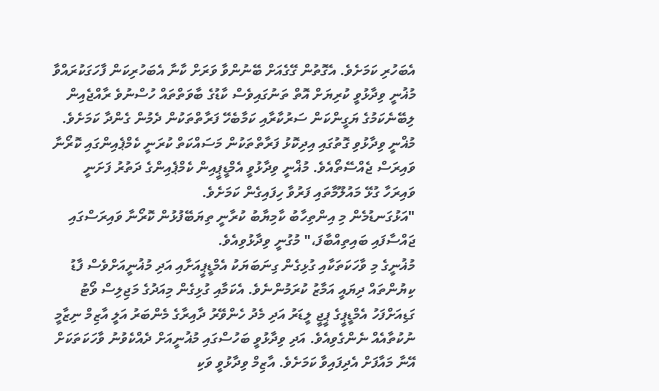އެބަހުރި ކަމަށެވެ. އެގޮތުން ގޭގެއަށް ބޭނުންވާ ވަރަށް ކާނާ އެބަހުރިކަން ފާހަގަކުރައްވާ މުޣުނީ ވިދާޅުވީ ކުރިޔަށް އޮތް ތަނުގައިވެސް ކާޑުގެ ބާވަތްތައް ހުސްނުވެ ރާއްޖެއިން ލިބޭނެކަމުގެ ޔަގީންކަން ސަރުކާރާއި ކަމާބެހޭ ފަރާތްތަކުން ދެމުން ގެންދާ ކަމަށެވެ.
މުޣްނީ ވިދާޅުވި ގޮތުގައި އިދިކޮޅު ފަރާތްތަކުން މަސައްކަތް ކުރަނީ ކެމްޕެއިންގައި ކޮރޯނާ ވައިރަސް ޖެއްސޭތޯއެވެ. މުޣްނީ ވިދާޅުވީ އެމްޑީޕީއިން ކެމްޕެއިންގެ ދަތުރު ފަށަނީ ވައިރަހާ ގުޅޭ މައުލޫމާތައި ފަރުވާ ހިފައިގެން ކަމަށެވެ.
"އަޅުގަނޑުމެން މި އިންތިހާބު ކާމިޔާބު ކުރާނީ ތިޔަބޭފުޅުން ކޮރޯނާ ވައިރަސްގައި ޖައްސާފައި ބައިތިއްބާފަ،" މުގުނީ ވިދާޅުވިއެވެ.
މުޣުނީގެ މި ވާހަކަތަކާއި ގުޅިގެން ގިނަބަޔަކު އެމްޑީޕީއަށާއި އަދި މުޣުނީއަށްވެސް ފާޑު ކިޔުންތައް ދިޔައީ އަމާޒު ކުރަމުންނެވެ. އެކަމާއި ގުޅިގެން މިއަދުގެ މަޖިލިސް ވޯޓު ގަޑިއަށްފަހު އެމްޑީޕީގެ ޕީޖީ ލީޑަރު އަދި މެދު ހެންވޭރު ދާއިރާގެ މެންބަރު އަލީ އާޒިމް ނިޒާމީ ނުކުތާއެއް ނެންގެވިއެވެ. އަދި ވިދާޅުވީ ބަހުސްގައި މުޣުނީއަށް ދެއްކެވުނު ވާހަކަތަކަށް އޭނާ މައާފަށް އެދިފައިވާ ކަމަށެވެ. އާޒިމް ވިދާޅުވީ ވަކި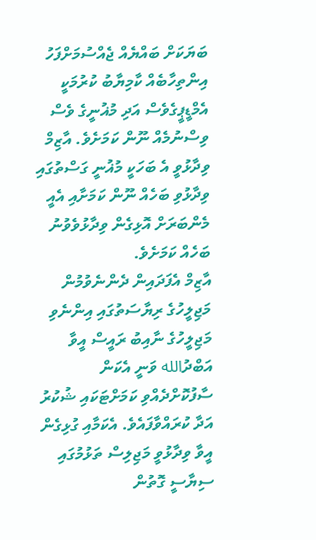ބަޔަކަށް ބައްޔެއް ޖެއްސުމަށްފަހު އިންތިހާބެއް ކާމިޔާބު ކުރުމަކީ އެމްޑީޕީގެވެސް އަދި މުޣުނީގެ ވެސް ވިސްނުމެއް ނޫން ކަމަށެވެ. އާޒިމް ވިދާޅުވީ އެ ބަހަކީ މުޣުނީ ގަސްތުގައި ވިދާޅުވި ބަހެއް ނޫން ކަމަށާއި އެއީ މެންބަރަށް އޮޅިގެން ވިދާޅުވެވުނު ބަހެއް ކަމަށެވެ.
އާޒިމް އެފަދައިން ދެންނެވުމުން މަޖިލީހުގެ ރިޔާސަތުގައި އިންނެވި މަޖިލީހުގެ ނާއިބު ރައީސް އީވާ އަބްދުالله ވަނީ އެކަން ސާފުކޮށްދެއްވި ކަމަށްޓަކައި ޝުކުރު އަދާ ކުރައްވާފައެވެ. އެކަމާއި ގުޅިގެން އީވާ ވިދާޅުވީ މަޖިލިސް ތަޅުމުގައި ސިޔާސީ ގޮތުން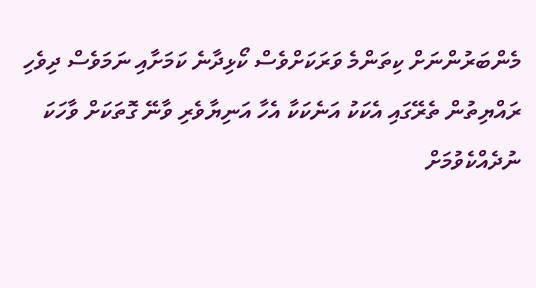މެންބަރުންނަށް ކިތަންމެ ވަރަކަށްވެސް ކޯޅިދާނެ ކަމަށާއި ނަމަވެސް ދިވެހި ރައްޔިތުން ތެރޭގައި އެކަކު އަނެކަކާ އެހާ އަނިޔާވެރި ވާނޭ ގޮތަކަށް ވާހަކަ ނުދެއްކެވުމަށް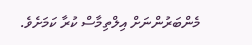މެންބަރުންނަށް އިލްތިމާސް ކުރާ ކަމަށެވެ.